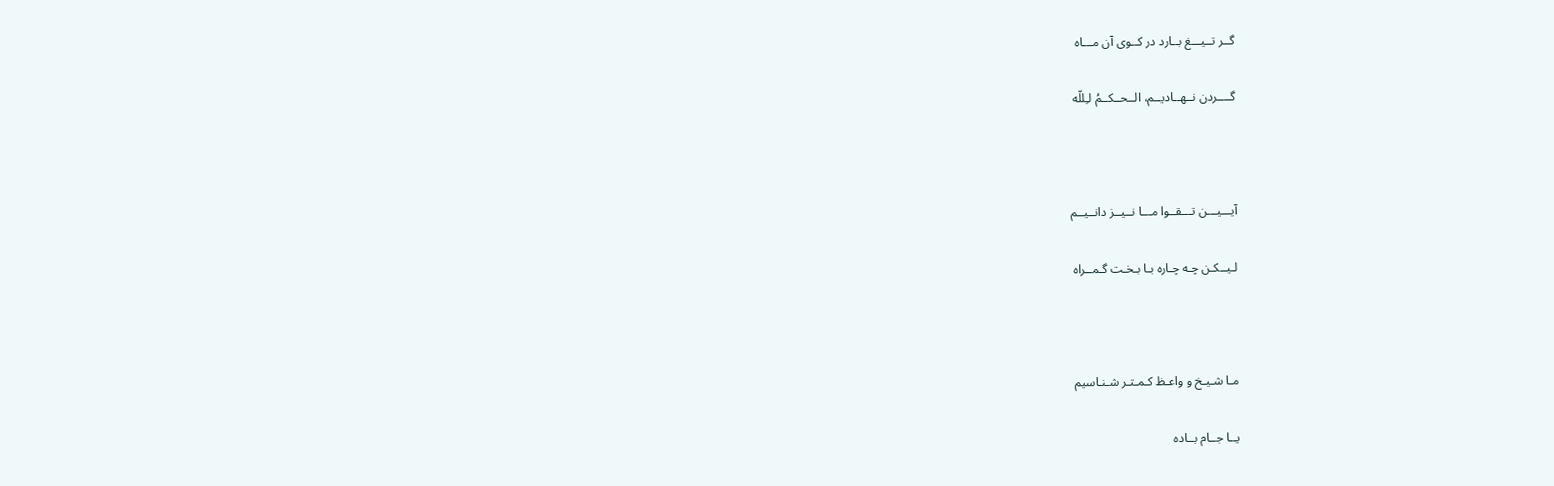گــر تــیـــغ بــارد در کــوی آن مـــاه

گــــردن نــهــادیــم، الــحــکــمُ لـِللّه



آیـــیـــن تـــقــوا مـــا نــیــز دانــیــم

لـیــکـن چـه چـاره بـا بـخـت گـمــراه



مـا شـیـخ و واعـظ کـمـتـر شـنـاسیم

یــا جــام بــاده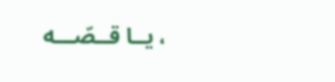، یــا قــصّـــه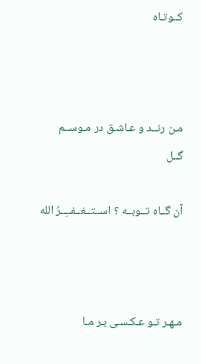کــوتـاه



مـن رنــد و عـاشـق در مـوســم گــل

آن گــاه تــوبــه ‌؟ اســتــغــفــِــرُ‌‌‌ الله



مـهـر تـو عـکـسـی بـر مـا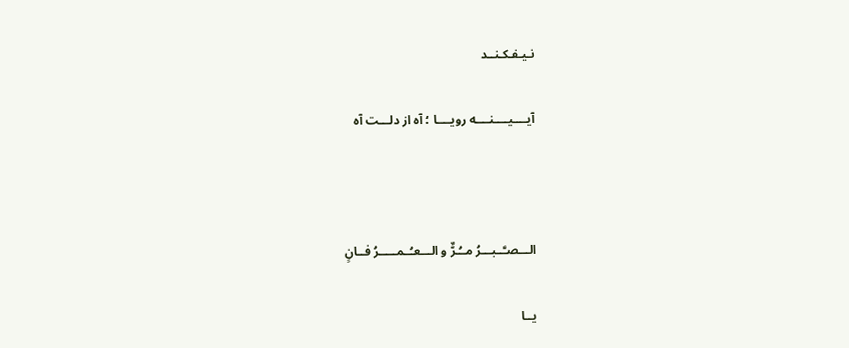نـیـفـکـنــد

آیــــیــــنــــه رویــــا ؛ آه از دلـــت آه



الـــصـَّــبـــرُ مــُـرٌّ و الـــعـُــمـــــرُ فــانٍ

یــا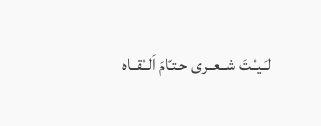لـَـیـْـتَ شــعــری حـتـّامَ اَلــْقــاه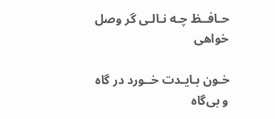حـافــظ چـه نـالـی گر وصل خواهی

خـون بـایـدت خــورد در گاه و بی‌گاه